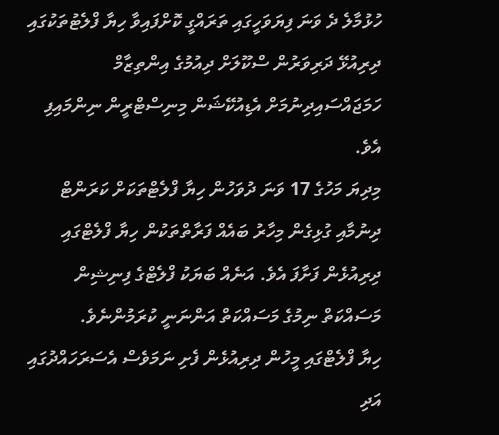ހުޅުމާލެ ދެ ވަނަ ފިޔަވަހީގައި ތަރައްގީ ކޮށްފައިވާ ހިޔާ ފްލެޓުތަކުގައި ދިރިއުޅޭ ދަރިވަރުން ސްކޫލަށް ދިއުމުގެ އިންތިޒާމް ހަމަޖައްސައިދިނުމަށް އެޑިއުކޭޝަން މިނިސްޓްރީން ނިންމައިފި އެވެ.
މިދިޔަ މަހުގެ 17 ވަނަ ދުވަހުން ހިޔާ ފްލެޓްތަކަށް ކަރަންޓް ދިނުމާއި ގުޅިގެން މިހާރު ބައެއް ފަރާތްތަކުން ހިޔާ ފްލެޓްގައި ދިރިއުޅެން ފަށާފަ އެވެ. އަނެއް ބަޔަކު ފްލެޓްގެ ފިނިޝިން މަސައްކަތް ނިމުގެ މަސައްކަތް އަންނަނީ ކުރަމުންނެވެ.
ހިޔާ ފްލެޓްގައި މީހުން ދިރިއުޅެން ފެށި ނަމަވެސް އެސަރަހައްދުގައި އަދި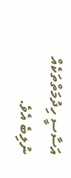އަސާސީ ހިދުމަތްތަކެއް ނުލިބެ އެވެ.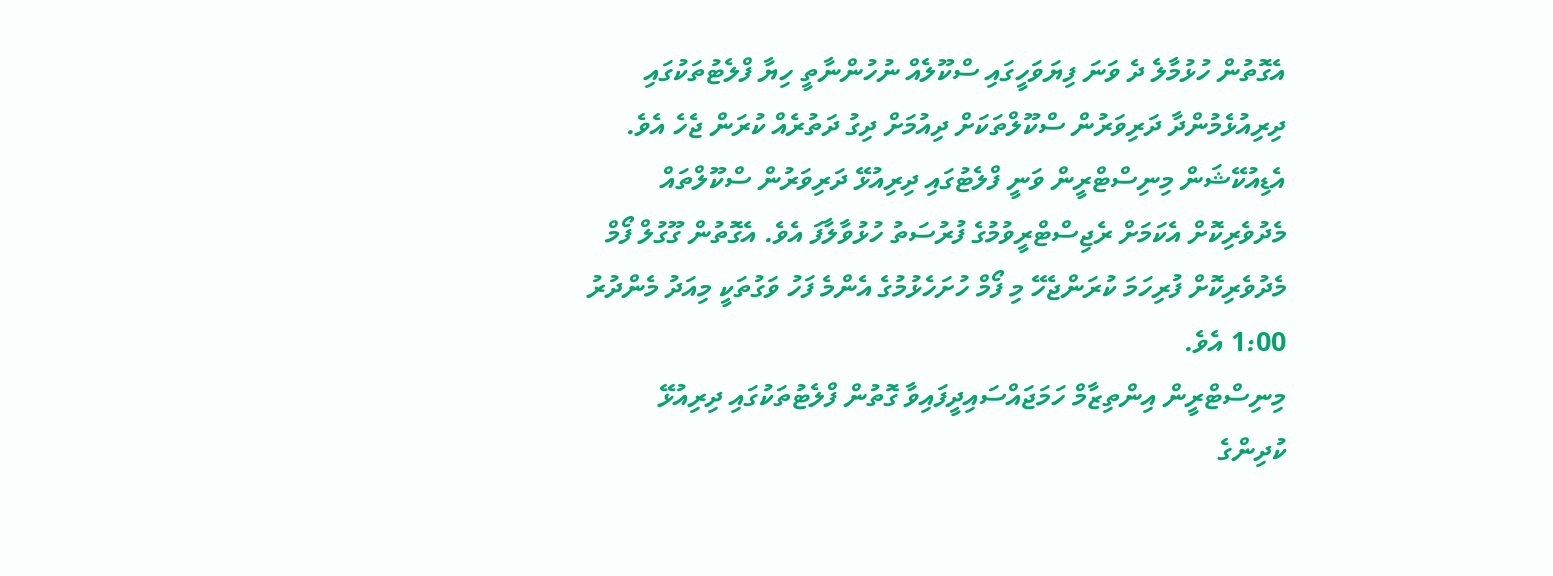އެގޮތުން ހުޅުމާލެ ދެ ވަނަ ފިޔަވަހީގައި ސްކޫލެއް ނުހުންނާތީ ހިޔާ ފްލެޓުތަކުގައި ދިރިއުޅެމުންދާ ދަރިވަރުން ސްކޫލްތަކަށް ދިއުމަށް ދިގު ދަތުރެއް ކުރަން ޖެހެ އެވެ.
އެޑިއުކޭޝަން މިނިސްޓްރީން ވަނީ ފްލެޓުގައި ދިރިއުޅޭ ދަރިވަރުން ސްކޫލްތައް މެދުވެރިކޮށް އެކަމަށް ރެޖިސްޓްރީވުމުގެ ފުރުސަތު ހުޅުވާލާފަ އެވެ. އެގޮތުން ގޫގުލް ފޯމް މެދުވެރިކޮށް ފުރިހަމަ ކުރަންޖެހޭ މި ފޯމް ހުށަހެޅުމުގެ އެންމެ ފަހު ވަގުތަކީ މިއަދު މެންދުރު 1:00 އެވެ.
މިނިސްޓްރީން އިންތިޒާމް ހަމަޖައްސައިދީފައިވާ ގޮތުން ފްލެޓުތަކުގައި ދިރިއުޅޭ ކުދިންގެ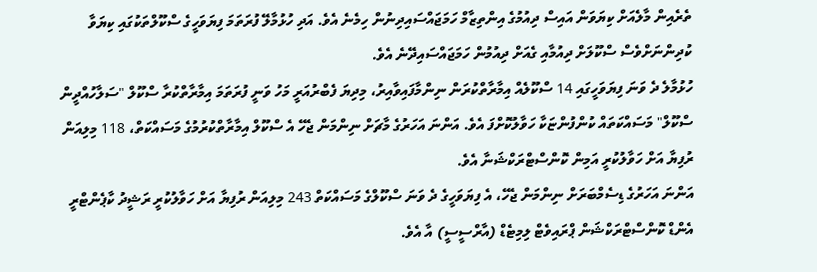ތެރެއިން މާލެއަށް ކިޔަވަން އައިސް ދިއުމުގެ އިންތިޒާމް ހަމަޖައްސައިދިނުން ހިމެނެ އެވެ. އަދި ހުޅުމާލޭ ފުރަތަމަ ފިޔަވަހީގެ ސްކޫލްތަކުގައި ކިޔަވާ ކުދިންނަށްވެސް ސްކޫލަށް ދިއުމާއި ގެއަށް ދިއުމުން ހަމަޖައްސައިދޭނެ އެވެ.
ހުޅުމާލެ ދެ ވަނަ ފިޔަވަހީގައި 14 ސްކޫލެއް އިމާރާތްކުރަން ނިންމާފައިވާއިރު، މިދިޔަ ފެބްރުއަރީ މަހު ވަނީ ފުރަތަމަ އިމާރާތްކުރާ ސްކޫލް "ސަލާހުއްދީން ސްކޫލް" މަސައްކަތައް ކުންފުންޏަކާ ހަވާލުކޮށްފަ އެވެ. އަންނަ އަހަރުގެ މާޗަށް ނިންމަން ޖެހޭ އެ ސްކޫލް އިމާރާތްކުރުމުގެ މަސައްކަތް، 118 މިލިއަން ރުފިޔާ އަށް ހަވާލުކުރީ އަމިން ކޮންސްޓްރަކްޝަނާ އެވެ.
އަންނަ އަހަރުގެ ޑިސެމްބަރަށް ނިންމަން ޖެހޭ، އެ ފިޔަވަހީގެ ދެ ވަނަ ސްކޫލްގެ މަސައްކަތް 243 މިލިއަން ރުފިޔާ އަށް ހަވާލުކުރީ ރަޝީދު ކާޕެންޓްރީ އެންޑް ކޮންސްޓްރަކްޝަން ޕްރައިވެޓް ލިމިޓެޑް (އާރްސީސީ) އާ އެވެ.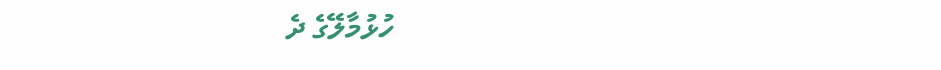ހުޅުމާލޭގެ ދެ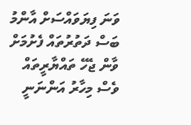ވަނަ ފިޔަވައްސަށް އާންމު ބަސް ދަތުރުތައް ފެށުމަށް ވާން ޖެހޭ ތައްޔާރީތައް ވެސް މިހާރު އަންނަނީ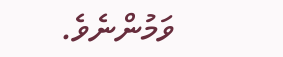ވަމުންނެވެ.